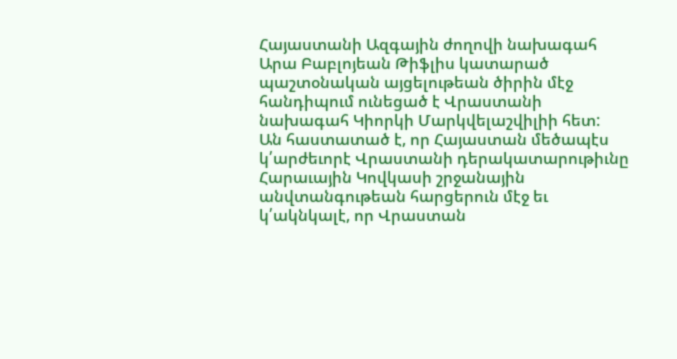Հայաստանի Ազգային ժողովի նախագահ Արա Բաբլոյեան Թիֆլիս կատարած պաշտօնական այցելութեան ծիրին մէջ հանդիպում ունեցած է Վրաստանի նախագահ Կիորկի Մարկվելաշվիլիի հետ:
Ան հաստատած է, որ Հայաստան մեծապէս կ՛արժեւորէ Վրաստանի դերակատարութիւնը Հարաւային Կովկասի շրջանային անվտանգութեան հարցերուն մէջ եւ կ՛ակնկալէ, որ Վրաստան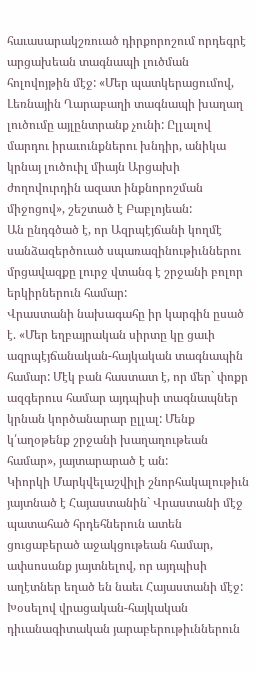հաւասարակշռուած դիրքորոշում որդեգրէ արցախեան տագնապի լուծման հոլովոյթին մէջ: «Մեր պատկերացումով, Լեռնային Ղարաբաղի տագնապի խաղաղ լուծումը այլընտրանք չունի: Ըլլալով մարդու իրաւունքներու խնդիր, անիկա կրնայ լուծուիլ միայն Արցախի ժողովուրդին ազատ ինքնորոշման միջոցով», շեշտած է Բաբլոյեան:
Ան ընդգծած է, որ Ազրպէյճանի կողմէ սանձազերծուած սպառազինութիւններու մրցավազքը լուրջ վտանգ է շրջանի բոլոր երկիրներուն համար:
Վրաստանի նախագահը իր կարգին ըսած է. «Մեր եղբայրական սիրտը կը ցաւի ազրպէյճանական-հայկական տագնապին համար: Մէկ բան հաստատ է, որ մեր` փոքր ազգերուս համար այդպիսի տագնապներ կրնան կործանարար ըլլալ: Մենք կ՛աղօթենք շրջանի խաղաղութեան համար», յայտարարած է ան:
Կիորկի Մարկվելաշվիլի շնորհակալութիւն յայտնած է Հայաստանին` Վրաստանի մէջ պատահած հրդեհներուն ատեն ցուցաբերած աջակցութեան համար, ափսոսանք յայտնելով, որ այդպիսի աղէտներ եղած են նաեւ Հայաստանի մէջ:
Խօսելով վրացական-հայկական դիւանագիտական յարաբերութիւններուն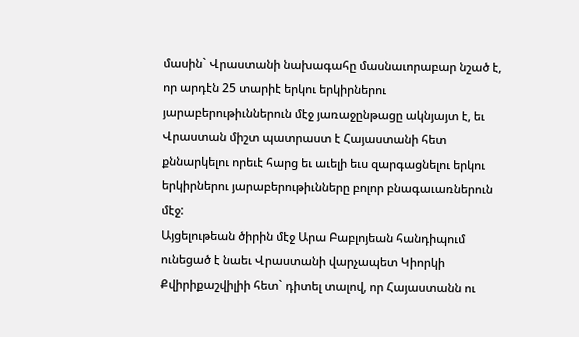մասին` Վրաստանի նախագահը մասնաւորաբար նշած է, որ արդէն 25 տարիէ երկու երկիրներու յարաբերութիւններուն մէջ յառաջընթացը ակնյայտ է, եւ Վրաստան միշտ պատրաստ է Հայաստանի հետ քննարկելու որեւէ հարց եւ աւելի եւս զարգացնելու երկու երկիրներու յարաբերութիւնները բոլոր բնագաւառներուն մէջ:
Այցելութեան ծիրին մէջ Արա Բաբլոյեան հանդիպում ունեցած է նաեւ Վրաստանի վարչապետ Կիորկի Քվիրիքաշվիլիի հետ` դիտել տալով, որ Հայաստանն ու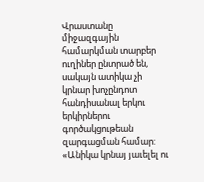Վրաստանը միջազգային համարկման տարբեր ուղիներ ընտրած են, սակայն ատիկա չի կրնար խոչընդոտ հանդիսանալ երկու երկիրներու գործակցութեան զարգացման համար: «Անիկա կրնայ յաւելել ու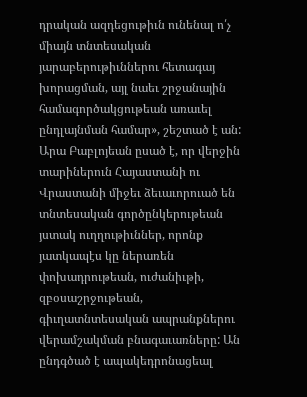դրական ազդեցութիւն ունենալ ո՛չ միայն տնտեսական յարաբերութիւններու հետագայ խորացման, այլ նաեւ շրջանային համագործակցութեան առաւել ընդլայնման համար», շեշտած է ան:
Արա Բաբլոյեան ըսած է, որ վերջին տարիներուն Հայաստանի ու Վրաստանի միջեւ ձեւաւորուած են տնտեսական գործընկերութեան յստակ ուղղութիւններ, որոնք յատկապէս կը ներառեն փոխադրութեան, ուժանիւթի, զբօսաշրջութեան, գիւղատնտեսական ապրանքներու վերամշակման բնագաւառները: Ան ընդգծած է ապակեդրոնացեալ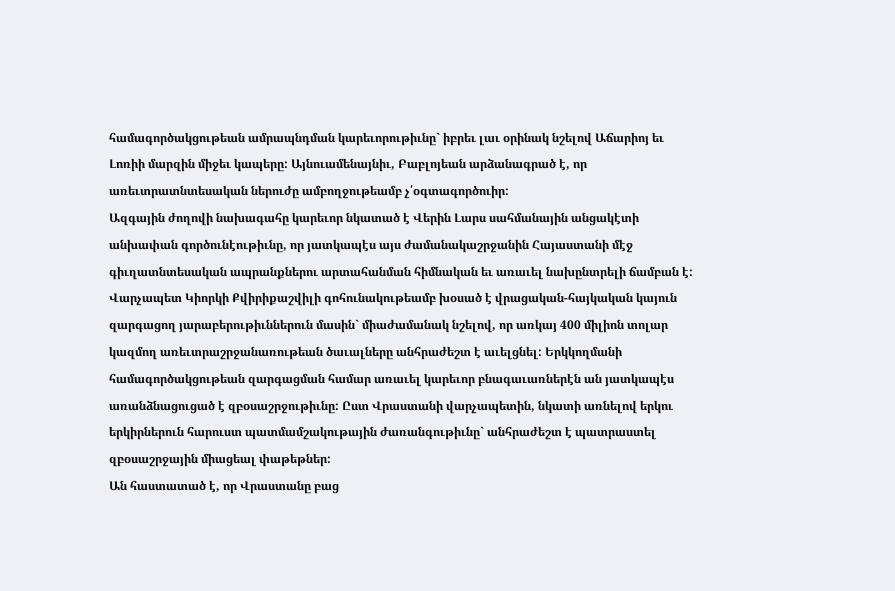համագործակցութեան ամրապնդման կարեւորութիւնը` իբրեւ լաւ օրինակ նշելով Աճարիոյ եւ Լոռիի մարզին միջեւ կապերը: Այնուամենայնիւ, Բաբլոյեան արձանագրած է, որ առեւտրատնտեսական ներուժը ամբողջութեամբ չ՛օգտագործուիր:
Ազգային ժողովի նախագահը կարեւոր նկատած է Վերին Լարս սահմանային անցակէտի անխափան գործունէութիւնը, որ յատկապէս այս ժամանակաշրջանին Հայաստանի մէջ գիւղատնտեսական ապրանքներու արտահանման հիմնական եւ առաւել նախընտրելի ճամբան է:
Վարչապետ Կիորկի Քվիրիքաշվիլի գոհունակութեամբ խօսած է վրացական-հայկական կայուն զարգացող յարաբերութիւններուն մասին` միաժամանակ նշելով, որ առկայ 400 միլիոն տոլար կազմող առեւտրաշրջանառութեան ծաւալները անհրաժեշտ է աւելցնել: Երկկողմանի համագործակցութեան զարգացման համար առաւել կարեւոր բնագաւառներէն ան յատկապէս առանձնացուցած է զբօսաշրջութիւնը: Ըստ Վրաստանի վարչապետին, նկատի առնելով երկու երկիրներուն հարուստ պատմամշակութային ժառանգութիւնը` անհրաժեշտ է պատրաստել զբօսաշրջային միացեալ փաթեթներ:
Ան հաստատած է, որ Վրաստանը բաց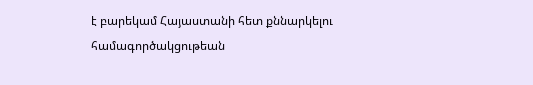է բարեկամ Հայաստանի հետ քննարկելու համագործակցութեան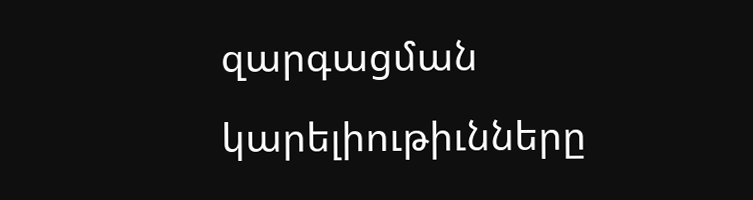զարգացման կարելիութիւնները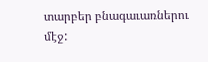տարբեր բնագաւառներու մէջ: